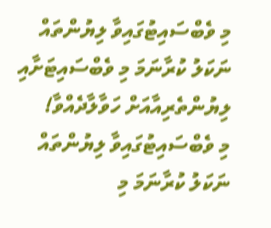މި ވެބްސައިޓުގައިވާ ލިޔުންތައް ނަކަލު ކުރާނަމަ މި ވެބްސައިޓަށާއި ލިޔުންތެރިއާއަށް ހަވާލާދެއްވާ!
މި ވެބްސައިޓުގައިވާ ލިޔުންތައް ނަކަލު ކުރާނަމަ މި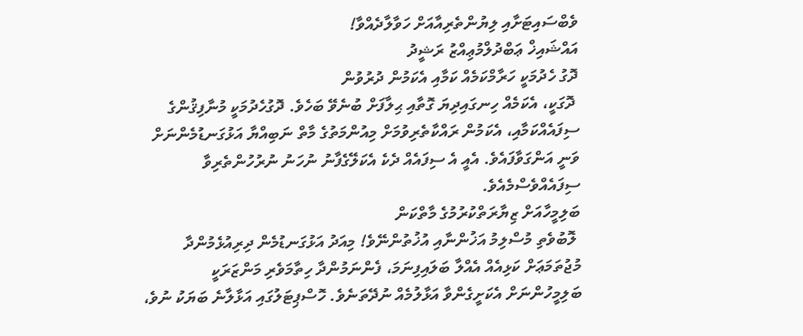ވެބްސައިޓަށާއި ލިޔުންތެރިއާއަށް ހަވާލާދެއްވާ!
އައްޝައިޚް ޢަބްދުލްމުޢިއްޒު ރަޝީދު
ދޮގު ހެދުމަކީ ހަރާމްކަމެއް ކަމާއި އެކަމުން ދުރުވުން
 ދޮގަކީ، އެކަމެއް ހިނގައިދިޔަ ގޮތާއި ޙިލާފަށް ބުނެވޭ ބަހެވެ. ދޮގުހެދުމަކީ މުނާފިޤުންގެ ސިފައެއްކަމާއި، އެކަމުން ރައްކާތެރިވުމަށް މިއުންމަތުގެ މާތް ނަބިއްޔާ އަޅުގަނޑުމެންނަށް ވަނީ އަންގަވާފައެވެ. އެއީ އެ ސިފައެއް ދެކެ އެކަލޭގެފާނު ނުހަނު ނުރުހުންތެރިވާ ސިފައެއްވެސްމެއެވެ.
ބަލިމީހާއަށް ޒިޔާރަތްކުރުމުގެ މާތްކަން
 ލޮބުވެތި މުސްލިމު އަޚުންނާއި އުޚުތުންނޭވެ! މިއަދު އަޅުގަނޑުމެން ދިރިއުޅެމުންދާ މުޖުތަމަޢަށް ކަޅިއެއް އެއްލާ ބަލައިފިނަމަ، ފެންނަމުންދާ ހިތާމަވެރި މަންޒަރަކީ ބަލިމީހުންނަށް އެކަށީގެންވާ އަޅާލުމެއް ނުދޭތަނެވެ. ހޮސްޕިޓަލުގައި އަޅާލާނެ ބަޔަކު ނުވެ،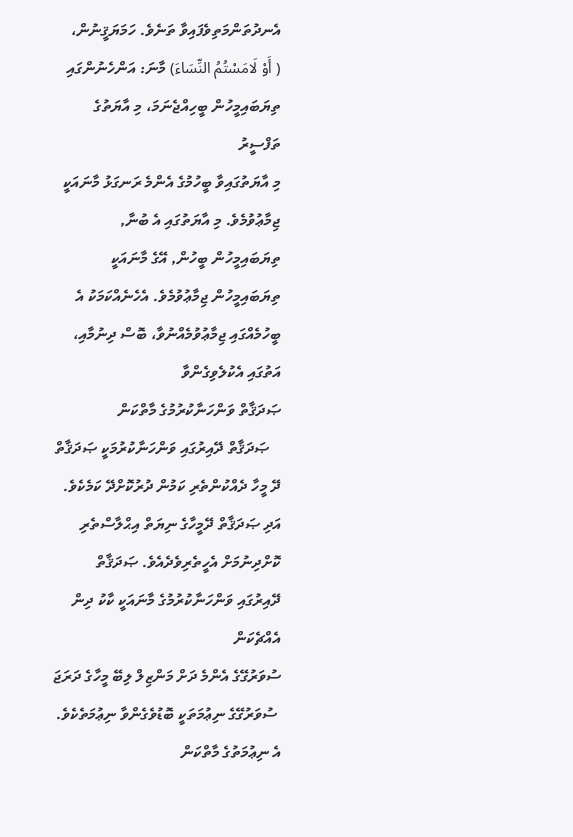އެނދުތަންމަތިވެފައިވާ ތަނެވެ. ހަމަޔަޤީނުން،
( أَوْ لَامَسْتُمُ النِّسَاءَ) މާނަ: އަންހެނުންގައި ތިޔަބައިމީހުން ބީހިއްޖެނަމަ، މި އާޔަތުގެ ތަފްސީރު
މި އާޔަތުގައިވާ ބީހުމުގެ އެންމެ ރަނގަޅު މާނައަކީ ޖިމާޢުވުމެވެ. މި އާޔަތުގައި އެ ބުނާ, ތިޔަބައިމީހުން ބީހުން, އޭގެ މާނައަކީ ތިޔަބައިމީހުން ޖިމާޢުވުމެވެ. އެހެނެއްކަމަކު އެ ބީހުމެއްގައި ޖިމާޢުވުމެއްނުވާ، ބޮސް ދިނުމާއި، އަތުގައި އެކުލެވިގެންވާ
ޞަދަޤާތް ވަންހަނާކުރުމުގެ މާތްކަން
   ޞަދަޤާތް ދޭއިރުގައި ވަންހަނާކުރުމަކީ ޞަދަޤާތް ދޭ މީހާ ދެއްކުންތެރި ކަމުން ދުރުކޮށްދޭ ކަމެކެވެ. އަދި ޞަދަޤާތް ދޭމީހާގެ ނިޔަތް އިޙްލާސްތެރި ކޮށްދިނުމަށް އެހީތެރިވެދެއެވެ. ޞަދަޤާތް ދޭއިރުގައި ވަންހަނާކުރުމުގެ މާނައަކީ ކާކު ދިން އެއްޗެކަން
ސުވަރުގޭގެ އެންމެ ދަށް މަންޒިލް ލިބޭ މީހާގެ ދަރަޖަ
 ސުވަރުގޭގެ ނިޢުމަތަކީ ބޮޑުވެގެންވާ ނިޢުމަތެކެވެ. އެ ނިޢުމަތުގެ މާތްކަން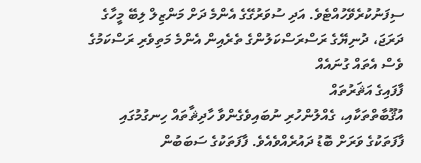ސިފަނުކުރެވޭހުއްޓެވެ. އަދި ސުވަރުގޭގެ އެންމެ ދަށް މަންޒިލް ލިބޭ މީހާގެ ދަރަޖަ، ދުނިޔޭގެ ރަސްރަސްކަލުންގެ ތެރެއިން އެންމެ މަތިވެރި ރަސްކަމުގެ ވެސް އެތައް ގުނައެއް
ފާފައިގެ އަޘަރުތައް
އުޤޫބާތްތަކާއި، ގެއްލުންހުރި ނުބައިވެގެންވާ ހާދިޘާތައް ހިނގުމުގައި ފާފަތަކުގެ ވަރަށް ބޮޑު ދައުރެއްވެއެވެ. ފާފަތަކުގެ ސަބަބުން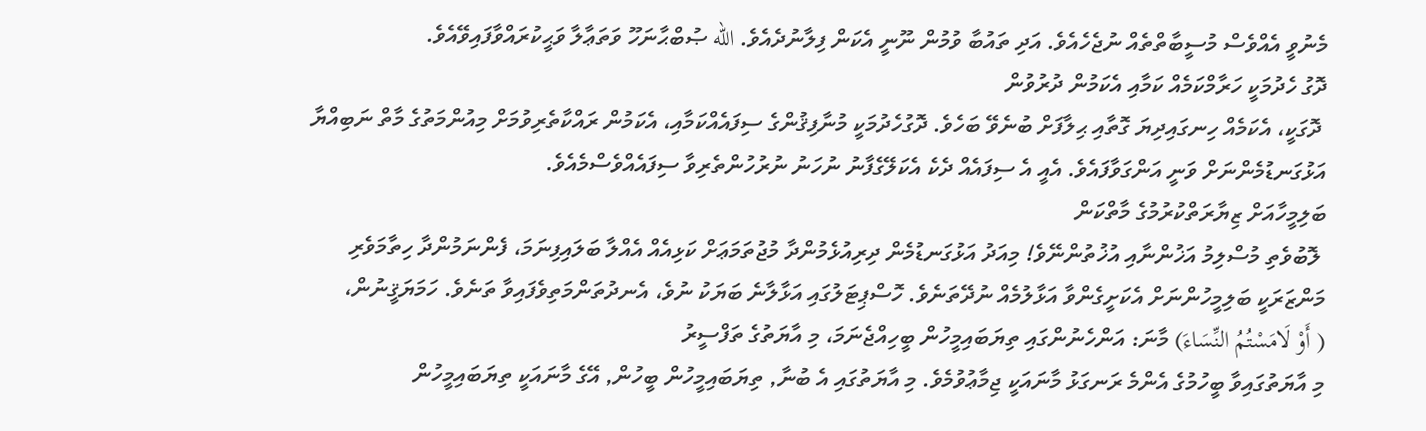މެނުވީ އެއްވެސް މުސީބާތްތެއް ނުޖެހެއެވެ. އަދި ތައުބާ ވުމުން ނޫނީ އެކަން ފިލާނުދެއެވެ. الله ޞުބްޙާނަހޫ ވަތަޢާލާ ވަޙީކުރައްވާފައިވޭއެވެ.
ދޮގު ހެދުމަކީ ހަރާމްކަމެއް ކަމާއި އެކަމުން ދުރުވުން
 ދޮގަކީ، އެކަމެއް ހިނގައިދިޔަ ގޮތާއި ޙިލާފަށް ބުނެވޭ ބަހެވެ. ދޮގުހެދުމަކީ މުނާފިޤުންގެ ސިފައެއްކަމާއި، އެކަމުން ރައްކާތެރިވުމަށް މިއުންމަތުގެ މާތް ނަބިއްޔާ އަޅުގަނޑުމެންނަށް ވަނީ އަންގަވާފައެވެ. އެއީ އެ ސިފައެއް ދެކެ އެކަލޭގެފާނު ނުހަނު ނުރުހުންތެރިވާ ސިފައެއްވެސްމެއެވެ.
ބަލިމީހާއަށް ޒިޔާރަތްކުރުމުގެ މާތްކަން
 ލޮބުވެތި މުސްލިމު އަޚުންނާއި އުޚުތުންނޭވެ! މިއަދު އަޅުގަނޑުމެން ދިރިއުޅެމުންދާ މުޖުތަމަޢަށް ކަޅިއެއް އެއްލާ ބަލައިފިނަމަ، ފެންނަމުންދާ ހިތާމަވެރި މަންޒަރަކީ ބަލިމީހުންނަށް އެކަށީގެންވާ އަޅާލުމެއް ނުދޭތަނެވެ. ހޮސްޕިޓަލުގައި އަޅާލާނެ ބަޔަކު ނުވެ، އެނދުތަންމަތިވެފައިވާ ތަނެވެ. ހަމަޔަޤީނުން،
( أَوْ لَامَسْتُمُ النِّسَاءَ) މާނަ: އަންހެނުންގައި ތިޔަބައިމީހުން ބީހިއްޖެނަމަ، މި އާޔަތުގެ ތަފްސީރު
މި އާޔަތުގައިވާ ބީހުމުގެ އެންމެ ރަނގަޅު މާނައަކީ ޖިމާޢުވުމެވެ. މި އާޔަތުގައި އެ ބުނާ, ތިޔަބައިމީހުން ބީހުން, އޭގެ މާނައަކީ ތިޔަބައިމީހުން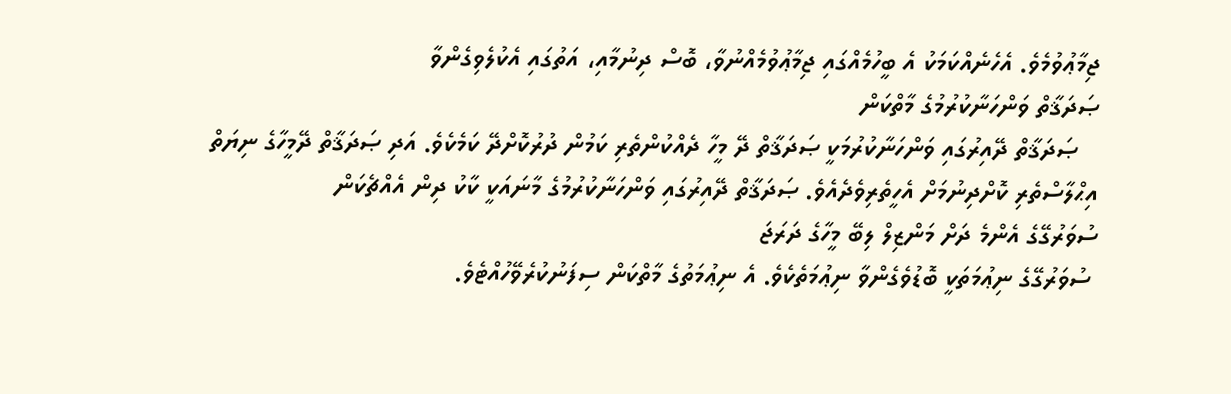ޖިމާޢުވުމެވެ. އެހެނެއްކަމަކު އެ ބީހުމެއްގައި ޖިމާޢުވުމެއްނުވާ، ބޮސް ދިނުމާއި، އަތުގައި އެކުލެވިގެންވާ
ޞަދަޤާތް ވަންހަނާކުރުމުގެ މާތްކަން
   ޞަދަޤާތް ދޭއިރުގައި ވަންހަނާކުރުމަކީ ޞަދަޤާތް ދޭ މީހާ ދެއްކުންތެރި ކަމުން ދުރުކޮށްދޭ ކަމެކެވެ. އަދި ޞަދަޤާތް ދޭމީހާގެ ނިޔަތް އިޙްލާސްތެރި ކޮށްދިނުމަށް އެހީތެރިވެދެއެވެ. ޞަދަޤާތް ދޭއިރުގައި ވަންހަނާކުރުމުގެ މާނައަކީ ކާކު ދިން އެއްޗެކަން
ސުވަރުގޭގެ އެންމެ ދަށް މަންޒިލް ލިބޭ މީހާގެ ދަރަޖަ
 ސުވަރުގޭގެ ނިޢުމަތަކީ ބޮޑުވެގެންވާ ނިޢުމަތެކެވެ. އެ ނިޢުމަތުގެ މާތްކަން ސިފަނުކުރެވޭހުއްޓެވެ.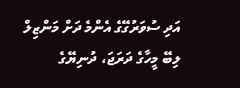އަދި ސުވަރުގޭގެ އެންމެ ދަށް މަންޒިލް ލިބޭ މީހާގެ ދަރަޖަ، ދުނިޔޭގެ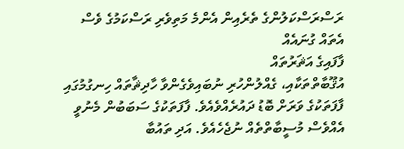ރަސްރަސްކަލުންގެ ތެރެއިން އެންމެ މަތިވެރި ރަސްކަމުގެ ވެސް އެތައް ގުނައެއް
ފާފައިގެ އަޘަރުތައް
އުޤޫބާތްތަކާއި، ގެއްލުންހުރި ނުބައިވެގެންވާ ހާދިޘާތައް ހިނގުމުގައި ފާފަތަކުގެ ވަރަށް ބޮޑު ދައުރެއްވެއެވެ. ފާފަތަކުގެ ސަބަބުން މެނުވީ އެއްވެސް މުސީބާތްތެއް ނުޖެހެއެވެ. އަދި ތައުބާ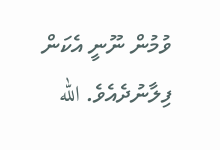ވުމުން ނޫނީ އެކަން ފިލާނުދެއެވެ. الله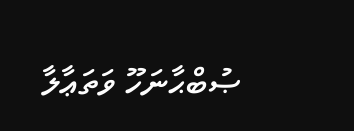ޞުބްޙާނަހޫ ވަތަޢާލާ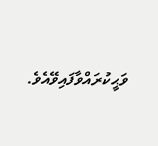ވަޙީކުރައްވާފައިވޭއެވެ.